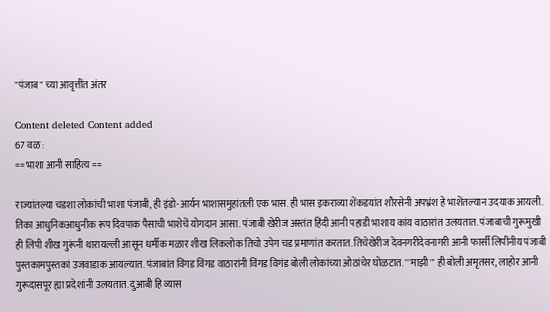"पंजाब" च्या आवृत्तींत अंतर

Content deleted Content added
67 वळ :
== भाशा आनी साहित्य ==

राज्यांतल्या चडशा लोकांची भाशा पंजाबी, ही इंडो-आर्यन भाशासमुहांतली एक भास. ही भास इकराव्या शेंकडयांत शौरसेनी अपभ्रंश हे भाशेंतल्यान उदयाक आयली. तिका आधुनिकआधुनीक रूप दिवपाक पैसाची भाशेचें योगदान आसा. पंजाबी खेरीज अस्तंत हिंदी आनी पहाडी भाशाय कांय वाठारांत उलयतात. पंजाबाची गुरूमुखी ही लिपी शीख गुरूंनी थारायल्ली आसून धर्मीक मळार शीख लिकलोक तिचो उपेग चड प्रमाणांत करतात. तिचेखेरीज देवनगरीदेवनागरी आनी फार्सी लिपींनीय पंजाबी पुस्तकामपुस्तकां उजवाडाक आयल्यात. पंजाबांत विंगड विंगड वाठारांनी विंगड विगंड बोली लोकांच्या ओठांचेर घोळटात. '''माझी''' ही बोली अमृतसर, लाहोर आनी गुरूदासपूर ह्या प्रदेशांनी उलयतात. दुआबी हि व्यास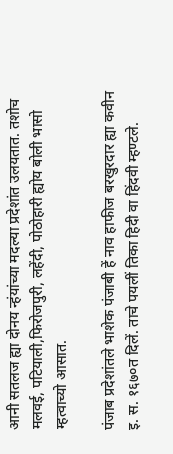आनी सतलज ह्या दोनय न्हंयांच्या मदल्या प्रदेशांत उलयतात. तशोच मलवई, पटियाली,फिरोजपुरी, लहेंदी, पोठोहारी ह्योय बोली भासो म्हत्वाच्यो आसात.

पंजाब प्रदेशांतले भाशेक पंजाबी हें नाव हाफीज बरखुरदार ह्या कवीन इ. स. १६७०त दिलें. ताचे पयलीं तिका हिदी वा हिंदवी म्हण्टले.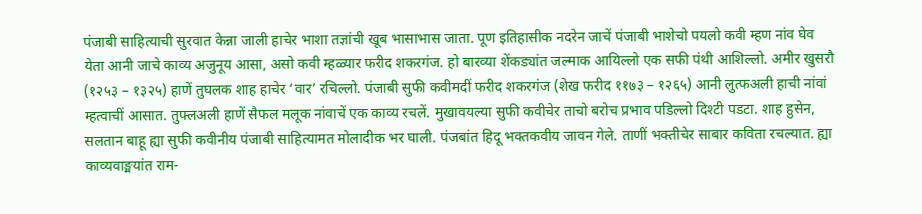पंजाबी साहित्याची सुरवात केन्ना जाली हाचेर भाशा तज्ञांची खूब भासाभास जाता. पूण इतिहासीक नदरेन जाचें पंजाबी भाशेचो पयलो कवी म्हण नांव घेव येता आनी जाचे काव्य अजुनूय आसा, असो कवी म्हळ्यार फरीद शकरगंज. हो बारव्या शेंकड्यांत जल्माक आयिल्लो एक सफी पंथी आशिल्लो. अमीर खुसरौ (१२५३ – १३२५) हाणें तुघलक शाह हाचेर ‘वार’ रचिल्लो. पंजाबी सुफी कवीमदीं फरीद शकरगंज (शेख फरीद ११७३ – १२६५) आनी लुत्फअली हाची नांवां म्हत्वाचीं आसात. तुफ्लअली हाणें सैफल मलूक नांवाचें एक काव्य रचलें. मुखावयल्या सुफी कवीचेर ताचो बरोच प्रभाव पडिल्लो दिश्टी पडटा. शाह हुसेन, सलतान बाहू ह्या सुफी कवीनीय पंजाबी साहित्यामत मोलादीक भर घाली. पंजबांत हिदू भक्तकवीय जावन गेले. ताणीं भक्तीचेर साबार कविता रचल्यात. ह्या काव्यवाङ्मयांत राम-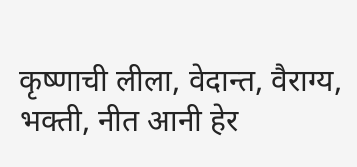कृष्णाची लीला, वेदान्त, वैराग्य, भक्ती, नीत आनी हेर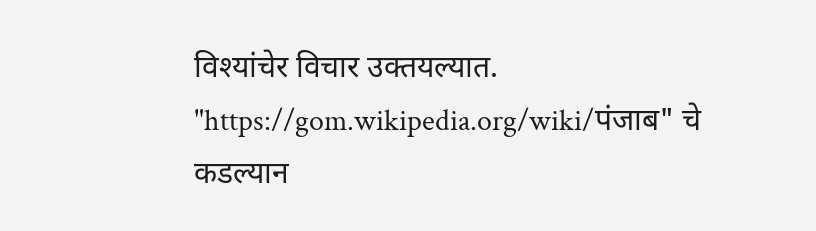विश्यांचेर विचार उक्तयल्यात.
"https://gom.wikipedia.org/wiki/पंजाब" चे कडल्यान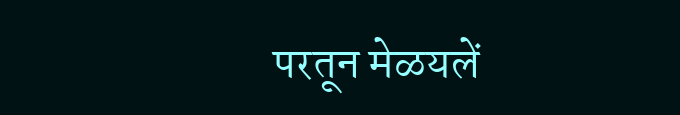परतून मेळयलें